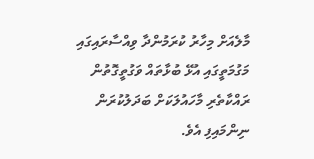މާލެއަށް މިހާރު ކުރަމުންދާ ވިއްސާރައިގައި މަގުމަތީގައި އުޅޭ ބުޅާތައް ވަގުތީގޮތުން ރައްކާތެރި މާހައުލަކަށް ބަދަލުކުރަން ނިންމައިފި އެވެ.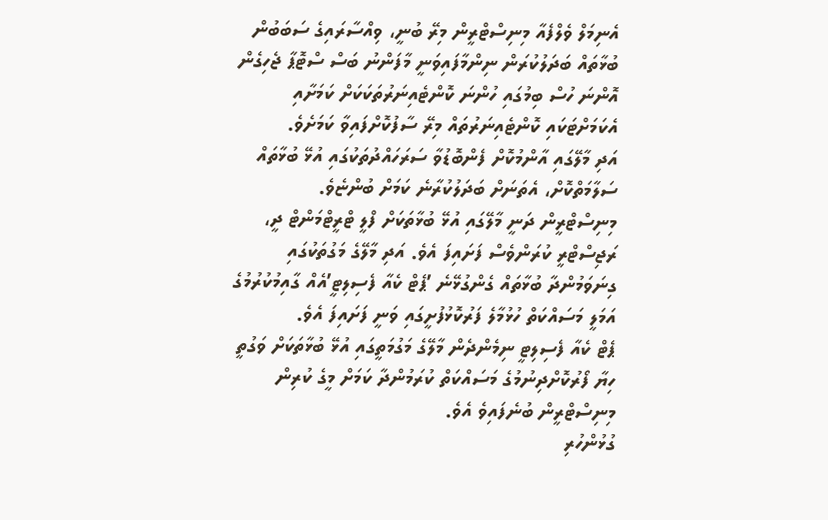އެނިމަލް ވެލްފެއާ މިނިސްޓްރީން މިރޭ ބުނީ، ވިއްސާރައިގެ ސަބަބުން ބުޅާތައް ބަދަލުކުރަން ނިންމާފައިވަނީ މާފަންނު ބަސް ސްޓޮޕާ ޖެހިގެން އޮންނަ ހުސް ބިމުގައި ހުންނަ ކޮންޓެއިނަރުތަކަކަށް ކަމަށާއި އެކަމަށްޓަކައި ކޮންޓެއިނަރުތައް މިރޭ ސާފުކޮށްފައިވާ ކަމަށެވެ.
އަދި މާލޭގައި އާންމުކޮށް ފެންބޮޑުވާ ސަރަހައްދުތަކުގައި އުޅޭ ބުޅާތައް ސަލާމަތްކޮށް، އެތަނަށް ބަދަލުކުރާނެ ކަމަށް ބުންޏެވެ.
މިނިސްޓްރީން ދަނީ މާލޭގައި އުޅޭ ބުޅާތަކަށް ފްލީ ޓްރީޓްމަންޓް ދީ، ރަޖިސްޓްރީ ކުރަންވެސް ފަށައިފަ އެވެ. އަދި މާލޭގެ މަގުތަކުގައި ގިނަވަމުންދާ ބުޅާތައް ގެންގުޅޭނެ ’ޕެޓް ކެއާ ފެސިލިޓީ’އެއް ގާއިމުކުރުމުގެ އަމަލީ މަސައްކަތް ހުޅުމާލެ ފަރުކޮޅުފުށީގައި ވަނީ ފަށައިފަ އެވެ.
ޕެޓް ކެއާ ފެސިލިޓީ ނިމެންދެން މާލޭގެ މަގުމަތީގައި އުޅޭ ބުޅާތަކަށް ވަގުތީ ހިޔާ ފޯރުކޮށްދިނުމުގެ މަސައްކަތް ކުރަމުންދާ ކަމަށް މީގެ ކުރިން މިނިސްޓްރީން ބުނެފައިވެ އެވެ.
ގުޅުންހުރި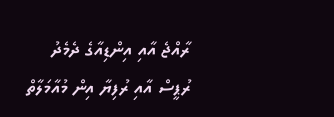ރާއްޖެ އާއި އިންޑިއާގެ ދެމެދު ރުޕީސް އާއި ރުފިޔާ އިން މުއާމަލާތް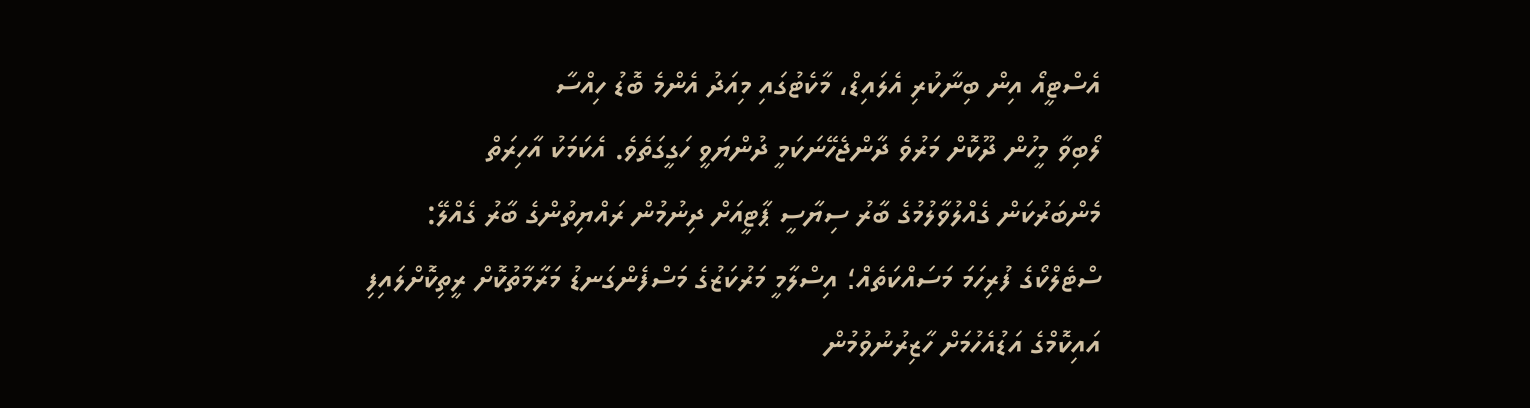އެސްޓީއޯ އިން ބިނާކުރި އެލައިޑް، މާކެޓުގައި މިއަދު އެންމެ ބޮޑު ހިއްސާ
ލޯބިވާ މީހުން ދޫކޮށް މަރުވެ ދާންޖެހޭނަކަމީ ދުންޔަވީ ހަގީގަތެވެ. އެކަމަކު އާހިރަތް
މެންބަރުކަން ގެއްލުވާލުމުގެ ބާރު ސިޔާސީ ޕާޓީއަށް ދިނުމުން ރައްޔިތުންގެ ބާރު ގެއްލޭ:
ސްޓެލްކޯގެ ފުރިހަމަ މަސައްކަތެއް؛ އިސްލާމީ މަރުކަޒުގެ މަސްފެންގަނޑު މަރާމާތުކޮށް ރީތިކޮށްލައިފި
އައިކޮމްގެ އަޑުއެހުމަށް ހާޒިރުނުވުމުން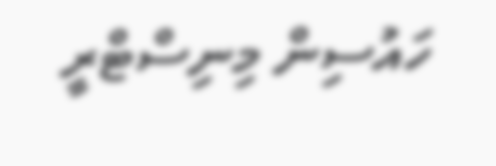ހައުސިން މިނިސްޓްރީ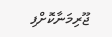ޖޫރިމަނާކޮށްފި